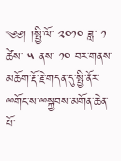༄༅། །སྤྱི་ལོ་ ༢༠༡༠ ཟླ་ ༡ ཚེས་ ༥ ནས་ ༡༠ བར་གནས་མཆོག་རྡོ་རྗེ་གདན་དུ་སྤྱི་ནོར་ྋགོང་ས་ྋསྐྱབས་མགོན་ཆེན་པོ་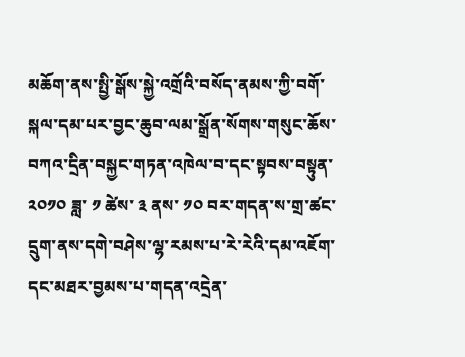མཆོག་ནས་སྤྱི་སྒོས་སྐྱེ་འགྲོའི་བསོད་ནམས་ཀྱི་བགོ་སྐལ་དམ་པར་བྱང་ཆུབ་ལམ་སྒྲོན་སོགས་གསུང་ཆོས་བཀའ་དྲིན་བསྐྱང་གཏན་འཁེལ་བ་དང་སྟབས་བསྟུན་ ༢༠༡༠ ཟླ་ ༡ ཚེས་ ༣ ནས་ ༡༠ བར་གདན་ས་གྲ་ཚང་དྲུག་ནས་དགེ་བཤེས་ལྷ་རམས་པ་རེ་རེའི་དམ་འཇོག་དང་མཐར་བྱམས་པ་གདན་འདྲེན་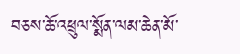བཅས་ཆོ་འཕྲུལ་སྨོན་ལམ་ཆེན་མོ་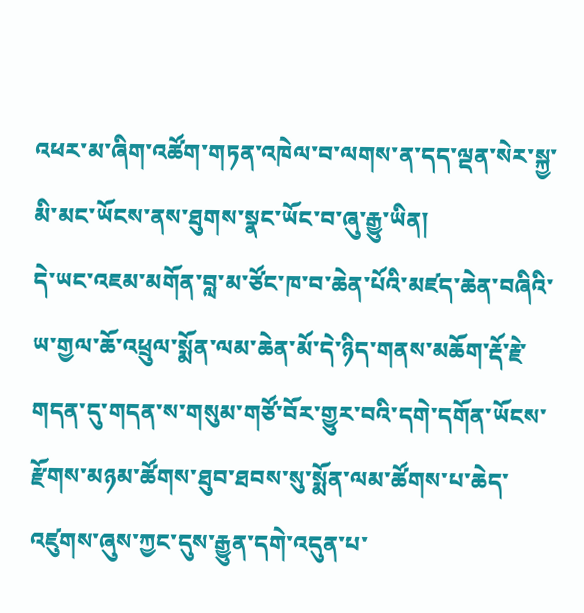འཕར་མ་ཞིག་འཚོག་གཏན་འཁེལ་བ་ལགས་ན་དད་ལྡན་སེར་སྐྱ་མི་མང་ཡོངས་ནས་ཐུགས་སྣང་ཡོང་བ་ཞུ་རྒྱུ་ཡིན།
དེ་ཡང་འཇམ་མགོན་བླ་མ་ཙོང་ཁ་བ་ཆེན་པོའི་མཛད་ཆེན་བཞིའི་ཡ་གྱལ་ཆོ་འཕྲུལ་སྨོན་ལམ་ཆེན་མོ་དེ་ཉིད་གནས་མཆོག་རྡོ་རྗེ་གདན་དུ་གདན་ས་གསུམ་གཙོ་བོར་གྱུར་བའི་དགེ་དགོན་ཡོངས་རྫོགས་མཉམ་ཚོགས་ཐུབ་ཐབས་སུ་སྨོན་ལམ་ཚོགས་པ་ཆེད་འཛུགས་ཞུས་ཀྱང་དུས་རྒྱུན་དགེ་འདུན་པ་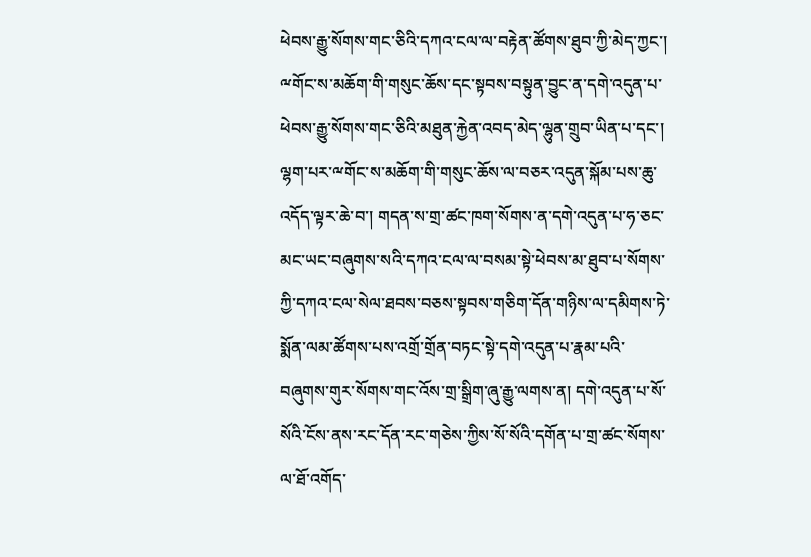ཕེབས་རྒྱུ་སོགས་གང་ཅིའི་དཀའ་ངལ་ལ་བརྟེན་ཚོགས་ཐུབ་ཀྱི་མེད་ཀྱང་། ྋགོང་ས་མཆོག་གི་གསུང་ཆོས་དང་སྟབས་བསྟུན་བྱུང་ན་དགེ་འདུན་པ་ཕེབས་རྒྱུ་སོགས་གང་ཅིའི་མཐུན་རྐྱེན་འབད་མེད་ལྷུན་གྲུབ་ཡིན་པ་དང་། ལྷག་པར་ྋགོང་ས་མཆོག་གི་གསུང་ཆོས་ལ་བཅར་འདུན་སྐོམ་པས་ཆུ་འདོད་ལྟར་ཆེ་བ་། གདན་ས་གྲ་ཚང་ཁག་སོགས་ན་དགེ་འདུན་པ་ཧ་ཅང་མང་ཡང་བཞུགས་སའི་དཀའ་ངལ་ལ་བསམ་སྟེ་ཕེབས་མ་ཐུབ་པ་སོགས་ཀྱི་དཀའ་ངལ་སེལ་ཐབས་བཅས་སྟབས་གཅིག་དོན་གཉིས་ལ་དམིགས་ཏེ་སྨོན་ལམ་ཚོགས་པས་འགྲོ་གྲོན་བཏང་སྟེ་དགེ་འདུན་པ་རྣམ་པའི་བཞུགས་གུར་སོགས་གང་འོས་གྲ་སྒྲིག་ཞུ་རྒྱུ་ལགས་ན། དགེ་འདུན་པ་སོ་སོའི་ངོས་ནས་རང་དོན་རང་གཅེས་ཀྱིས་སོ་སོའི་དགོན་པ་གྲ་ཚང་སོགས་ལ་ཐོ་འགོད་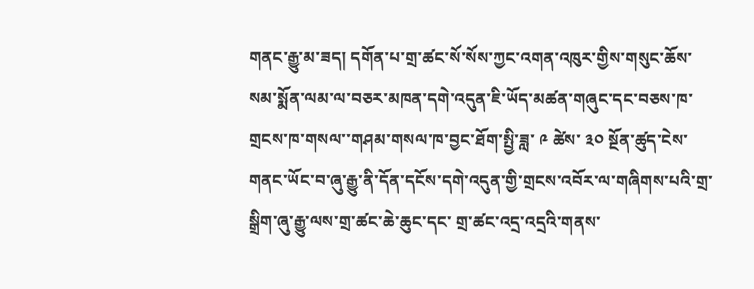གནང་རྒྱུ་མ་ཟད། དགོན་པ་གྲ་ཚང་སོ་སོས་ཀྱང་འགན་འཁུར་གྱིས་གསུང་ཆོས་སམ་སྨོན་ལམ་ལ་བཅར་མཁན་དགེ་འདུན་ཇི་ཡོད་མཚན་གཞུང་དང་བཅས་ཁ་གྲངས་ཁ་གསལ་་གཤམ་གསལ་ཁ་བྱང་ཐོག་སྤྱི་ཟླ་ ༩ ཚེས་ ༣༠ སྔོན་ཚུད་ངེས་གནང་ཡོང་བ་ཞུ་རྒྱུ་ནི་དོན་དངོས་དགེ་འདུན་གྱི་གྲངས་འབོར་ལ་གཞིགས་པའི་གྲ་སྒྲིག་ཞུ་རྒྱུ་ལས་གྲ་ཚང་ཆེ་ཆུང་དང་ གྲ་ཚང་འདྲ་འདྲའི་གནས་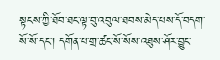སྟངས་ཀྱི་ཐོབ་ཐང་ལྟ་བུ་འབུལ་ཐབས་མེད་པས་དོ་བདག་སོ་སོ་དང་། དགོན་པ་གྲ་ཚང་སོ་སོས་འཐུས་ཤོར་བྱུང་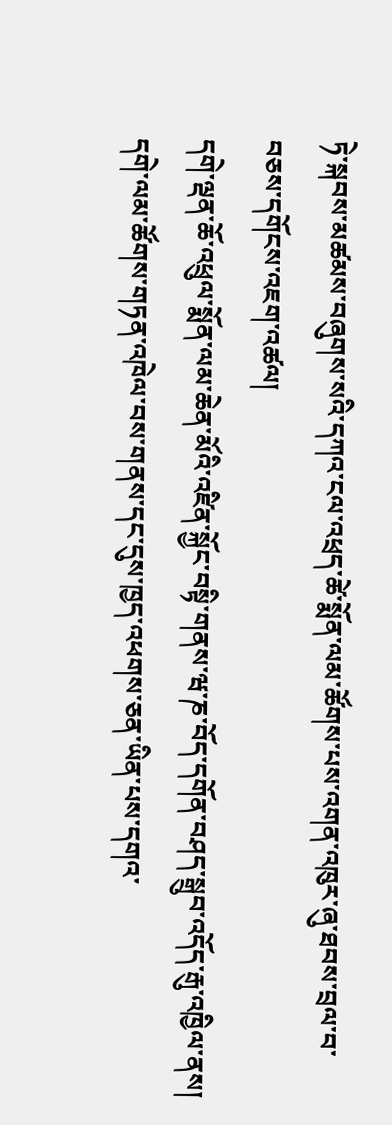ཏེ་སྐབས་མཚམས་བཞུགས་སའི་དཀའ་ངལ་འཕྲད་ཚེ་སྨོན་ལམ་ཚོགས་པས་འགན་འཁུར་ཞུ་ཐབས་བྲལ་བ་བཅས་དགོངས་འཇག་འཚལ།
དགེ་ལྡན་ཆོ་འཕྲུལ་སྨོན་ལམ་ཆེན་མོའི་འཛིན་སྐྱོང་བསྟི་གནས་ཝ་ཎ་བོད་དགོན་བཤད་སྒྲུབ་འདོད་རྒུ་འཁྱིལ་ནས།
དགེ་ལམ་ཚོགས་གཏན་འཁེལ་བས་གནས་དང་དུས་ཁྱད་འཕགས་ཅན་ཡིན་པས་དགའ་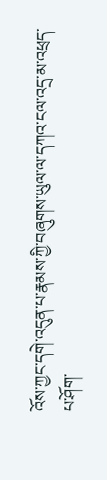འོས་ཀྱང་དགེ་འདུན་པ་རྣམས་ཀྱི་བཞུགས་ཡུལ་ལ་དཀའ་ངལ་འདྲ་མ་འཕྲད་པ་ཤོག་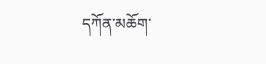དཀོན་མཆོག་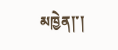མཁྱེན།་།